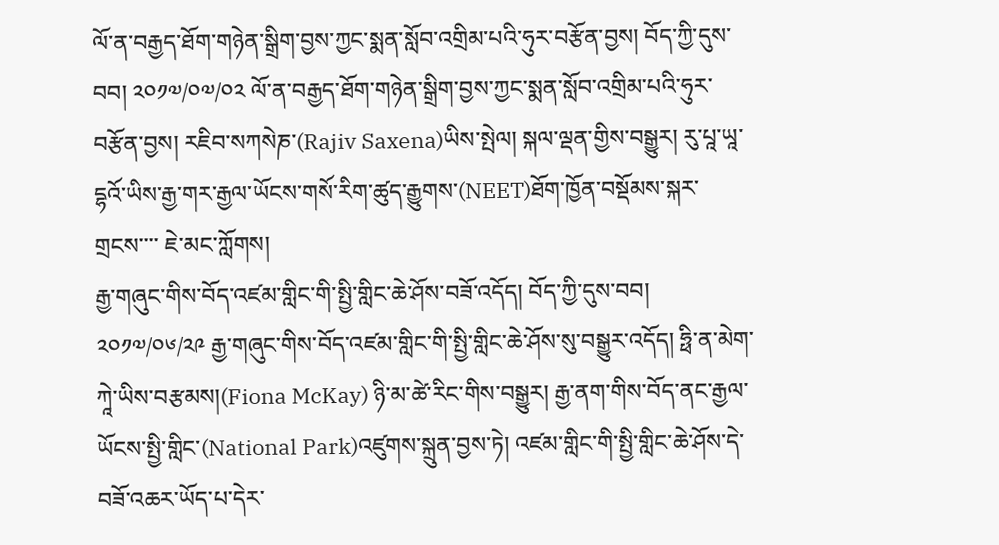ལོ་ན་བརྒྱད་ཐོག་གཉེན་སྒྲིག་བྱས་ཀྱང་སྨན་སློབ་འགྲིམ་པའི་ཧུར་བརྩོན་བྱས། བོད་ཀྱི་དུས་བབ། ༢༠༡༧/༠༧/༠༢ ལོ་ན་བརྒྱད་ཐོག་གཉེན་སྒྲིག་བྱས་ཀྱང་སྨན་སློབ་འགྲིམ་པའི་ཧུར་བརྩོན་བྱས། རཇིབ་སཀསེཎ་(Rajiv Saxena)ཡིས་སྤེལ། སྐལ་ལྡན་གྱིས་བསྒྱུར། རུ་པཱ་ཡཱ་དྷའོ་ཡིས་རྒྱ་གར་རྒྱལ་ཡོངས་གསོ་རིག་ཚུད་རྒྱུགས་(NEET)ཐོག་ཁྱོན་བསྡོམས་སྐར་གྲངས་་་་ ཇེ་མང་ཀློགས།
རྒྱ་གཞུང་གིས་བོད་འཛམ་གླིང་གི་སྤྱི་གླིང་ཆེ་ཤོས་བཟོ་འདོད། བོད་ཀྱི་དུས་བབ། ༢༠༡༧/༠༦/༢༩ རྒྱ་གཞུང་གིས་བོད་འཛམ་གླིང་གི་སྤྱི་གླིང་ཆེ་ཤོས་སུ་བསྒྱུར་འདོད། ཧྥི་ན་མེག་ཀཱེ་ཡིས་བརྩམས།(Fiona McKay) ཉི་མ་ཚེ་རིང་གིས་བསྒྱུར། རྒྱ་ནག་གིས་བོད་ནང་རྒྱལ་ཡོངས་སྤྱི་གླིང་(National Park)འཛུགས་སྐྲུན་བྱས་ཏེ། འཛམ་གླིང་གི་སྤྱི་གླིང་ཆེ་ཤོས་དེ་བཟོ་འཆར་ཡོད་པ་དེར་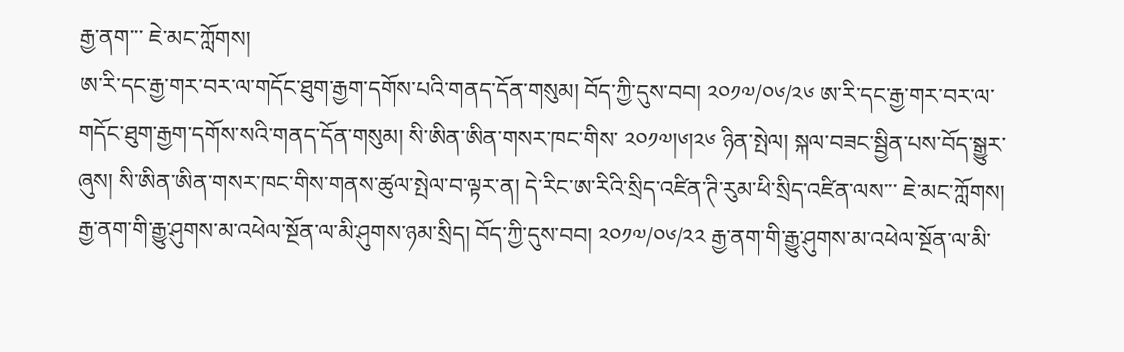རྒྱ་ནག་་་ ཇེ་མང་ཀློགས།
ཨ་རི་དང་རྒྱ་གར་བར་ལ་གདོང་ཐུག་རྒྱག་དགོས་པའི་གནད་དོན་གསུམ། བོད་ཀྱི་དུས་བབ། ༢༠༡༧/༠༦/༢༦ ཨ་རི་དང་རྒྱ་གར་བར་ལ་གདོང་ཐུག་རྒྱག་དགོས་སའི་གནད་དོན་གསུམ། སི་ཨིན་ཨིན་གསར་ཁང་གིས་ ༢༠༡༧།༦།༢༦ ཉིན་སྤེལ། སྐལ་བཟང་སྦྱིན་པས་བོད་སྒྱུར་ཞུས། སི་ཨིན་ཨིན་གསར་ཁང་གིས་གནས་ཚུལ་སྤེལ་བ་ལྟར་ན། དེ་རིང་ཨ་རིའི་སྲིད་འཛིན་ཊི་རུམ་ཕི་སྲིད་འཛིན་ལས་་་ ཇེ་མང་ཀློགས།
རྒྱ་ནག་གི་རྒྱུ་ཤུགས་མ་འཕེལ་སྔོན་ལ་མི་ཤུགས་ཉམ་སྲིད། བོད་ཀྱི་དུས་བབ། ༢༠༡༧/༠༦/༢༢ རྒྱ་ནག་གི་རྒྱུ་ཤུགས་མ་འཕེལ་སྔོན་ལ་མི་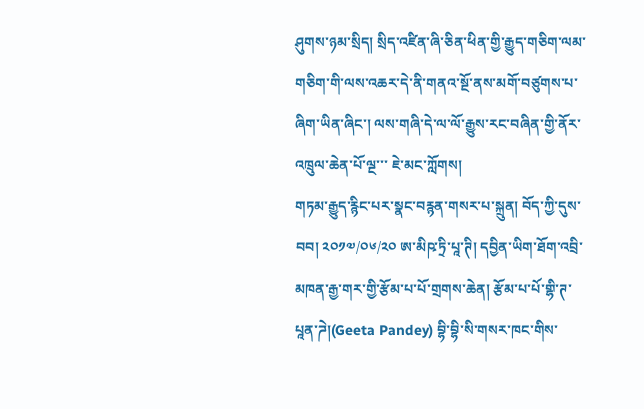ཤུགས་ཉམ་སྲིད། སྲིད་འཛིན་ཞི་ཅིན་ཕིན་གྱི་རྒྱུད་གཅིག་ལམ་གཅིག་གི་ལས་འཆར་དེ་ནི་གནའ་སྔོ་ནས་མགོ་བཙུགས་པ་ཞིག་ཡིན་ཞིང་། ལས་གཞི་དེ་ལ་ལོ་རྒྱུས་རང་བཞིན་གྱི་ནོར་འཁྲུལ་ཆེན་པོ་ལྔ་་་ ཇེ་མང་ཀློགས།
གཏམ་རྒྱུད་རྙིང་པར་སྣང་བརྙན་གསར་པ་སྐྲུན། བོད་ཀྱི་དུས་བབ། ༢༠༡༧/༠༦/༢༠ ཨ་མིཥ་ཏྲི་པཱ་ཊི། དབྱིན་ཡིག་ཐོག་འབྲི་མཁན་རྒྱ་གར་གྱི་རྩོམ་པ་པོ་གྲགས་ཆེན། རྩོམ་པ་པོ་གྷི་ཊ་པཱན་ཌེ།(Geeta Pandey) བྷི་བྷི་སི་གསར་ཁང་གིས་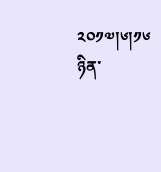༢༠༡༧།༦།༡༦ ཉིན་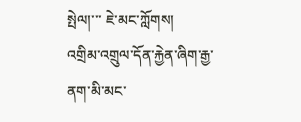སྤེལ།་་་ ཇེ་མང་ཀློགས།
འགྲིམ་འགྲུལ་དོན་རྐྱེན་ཞིག་རྒྱ་ནག་མི་མང་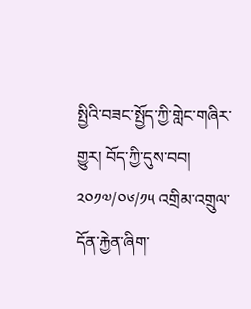སྤྱིའི་བཟང་སྤྱོད་ཀྱི་གླེང་གཞིར་གྱུར། བོད་ཀྱི་དུས་བབ། ༢༠༡༧/༠༦/༡༥ འགྲིམ་འགྲུལ་དོན་རྐྱེན་ཞིག་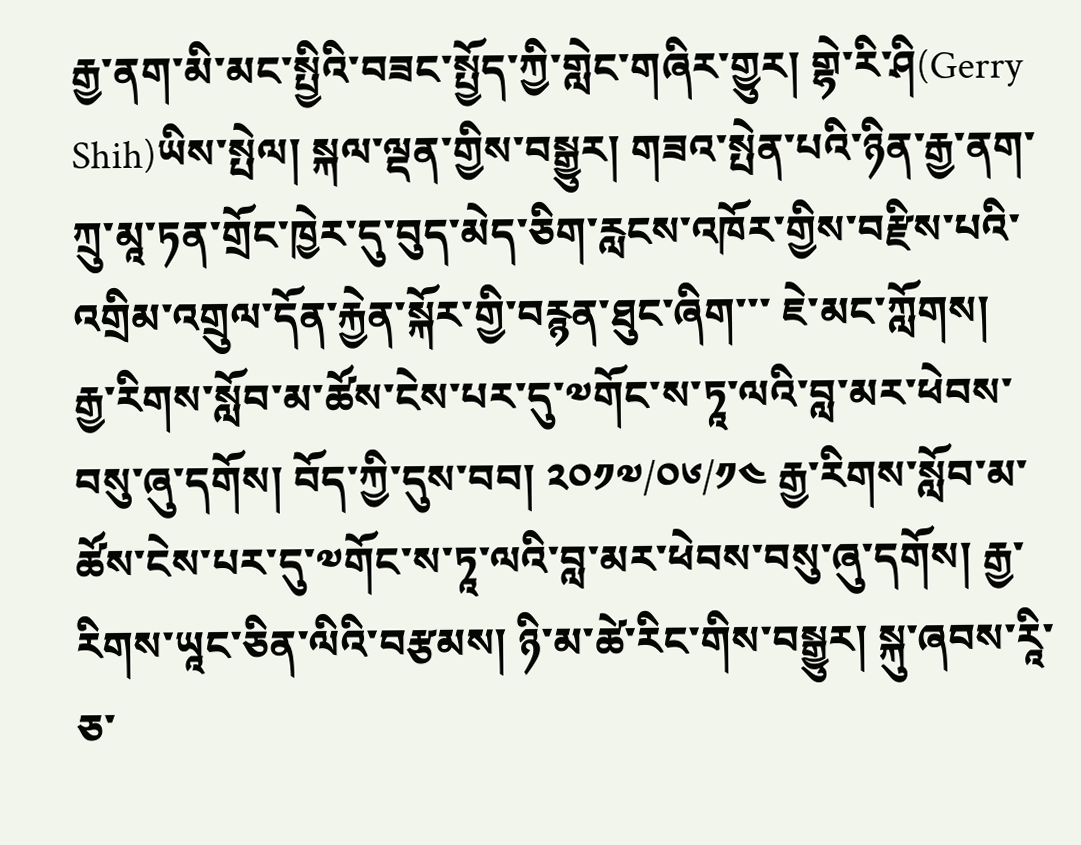རྒྱ་ནག་མི་མང་སྤྱིའི་བཟང་སྤྱོད་ཀྱི་གླེང་གཞིར་གྱུར། གྷེ་རི་ཤི(Gerry Shih)ཡིས་སྤེལ། སྐལ་ལྡན་གྱིས་བསྒྱུར། གཟའ་སྤེན་པའི་ཉིན་རྒྱ་ནག་ཀྲུ་མཱ་ཏན་གྲོང་ཁྱེར་དུ་བུད་མེད་ཅིག་རླངས་འཁོར་གྱིས་བརྫིས་པའི་འགྲིམ་འགྲུལ་དོན་རྐྱེན་སྐོར་གྱི་བརྙན་ཐུང་ཞིག་་་ ཇེ་མང་ཀློགས།
རྒྱ་རིགས་སློབ་མ་ཚོས་ངེས་པར་དུ་༧གོང་ས་ཏཱ་ལའི་བླ་མར་ཕེབས་བསུ་ཞུ་དགོས། བོད་ཀྱི་དུས་བབ། ༢༠༡༧/༠༦/༡༤ རྒྱ་རིགས་སློབ་མ་ཚོས་ངེས་པར་དུ་༧གོང་ས་ཏཱ་ལའི་བླ་མར་ཕེབས་བསུ་ཞུ་དགོས། རྒྱ་རིགས་ཡཱང་ཅིན་ལིའི་བརྩམས། ཉི་མ་ཚེ་རིང་གིས་བསྒྱུར། སྐུ་ཞབས་རཱི་ཅ་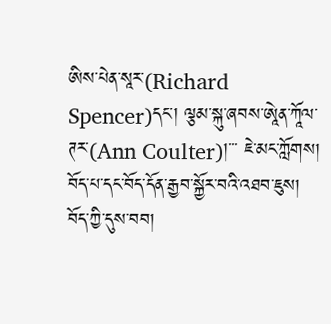ཨིས་པེན་སཱར་(Richard Spencer)དང་། ལྕམ་སྐུ་ཞབས་ཨཱེན་ཀཱོལ་ཊར་(Ann Coulter)།་་་ ཇེ་མང་ཀློགས།
བོད་པ་དང་བོད་དོན་རྒྱབ་སྐྱོར་བའི་འཐབ་ཇུས། བོད་ཀྱི་དུས་བབ།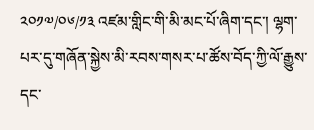༢༠༡༧/༠༦/༡༣ འཛམ་གླིང་གི་མི་མང་པོ་ཞིག་དང་། ལྷག་པར་དུ་གཞོན་སྐྱེས་མི་རབས་གསར་པ་ཚོས་བོད་ཀྱི་ལོ་རྒྱུས་དང་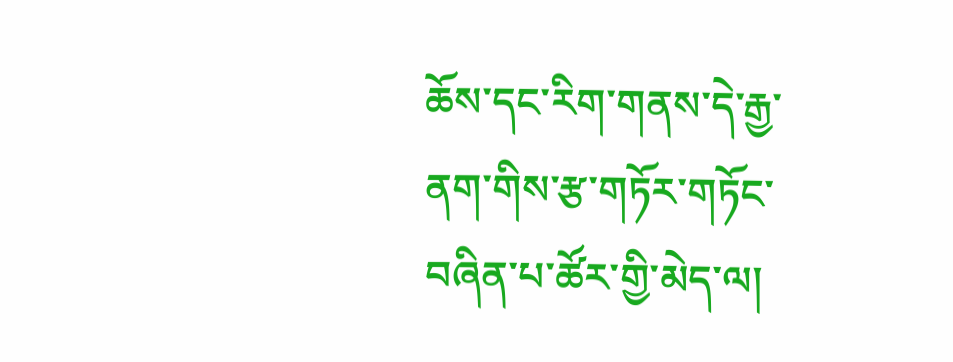ཆོས་དང་རིག་གནས་དེ་རྒྱ་ནག་གིས་རྩ་གཏོར་གཏོང་བཞིན་པ་ཚོར་གྱི་མེད་ལ།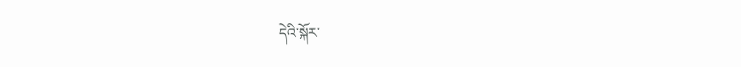དེའི་སྐོར་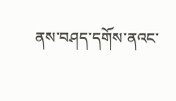ནས་བཤད་དགོས་ནའང་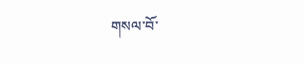གསལ་བོ་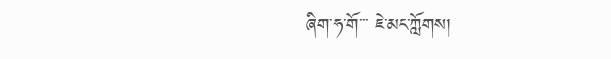ཞིག་ཧ་གོ་་་ ཇེ་མང་ཀློགས།